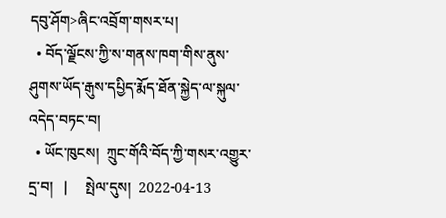དབུ་ཤོག>ཞིང་འབྲོག་གསར་པ།
  • བོད་ལྗོངས་ཀྱི་ས་གནས་ཁག་གིས་ནུས་ཤུགས་ཡོད་རྒུས་དཔྱིད་རྨོད་ཐོན་སྐྱེད་ལ་སྐུལ་འདེད་བཏང་བ།
  • ཡོང་ཁུངས།  ཀྲུང་གོའི་བོད་ཀྱི་གསར་འགྱུར་དྲ་བ།   |     སྤེལ་དུས།  2022-04-13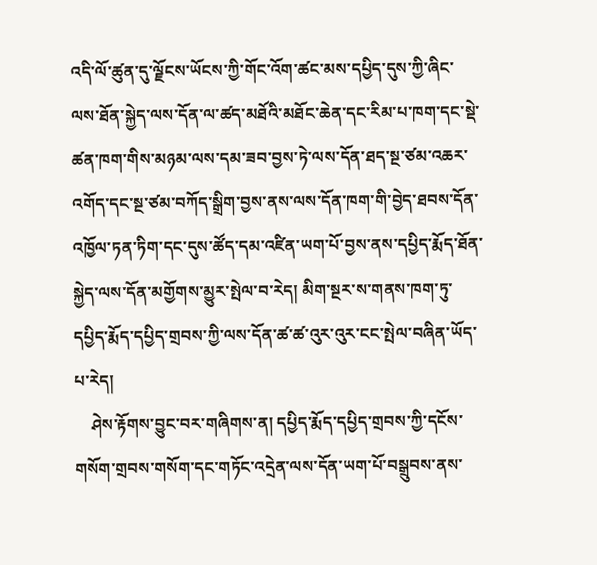འདི་ལོ་ཚུན་དུ་ལྗོངས་ཡོངས་ཀྱི་གོང་འོག་ཚང་མས་དཔྱིད་དུས་ཀྱི་ཞིང་ལས་ཐོན་སྐྱེད་ལས་དོན་ལ་ཚད་མཐོའི་མཐོང་ཆེན་དང་རིམ་པ་ཁག་དང་སྡེ་ཚན་ཁག་གིས་མཉམ་ལས་དམ་ཟབ་བྱས་ཏེ་ལས་དོན་ཐད་སྔ་ཙམ་འཆར་འགོད་དང་སྔ་ཙམ་བཀོད་སྒྲིག་བྱས་ནས་ལས་དོན་ཁག་གི་བྱེད་ཐབས་དོན་འཁྱོལ་ཏན་ཏིག་དང་དུས་ཚོད་དམ་འཛིན་ཡག་པོ་བྱས་ནས་དཔྱིད་རྨོད་ཐོན་སྐྱེད་ལས་དོན་མགྱོགས་མྱུར་སྤེལ་བ་རེད། མིག་སྔར་ས་གནས་ཁག་ཏུ་དཔྱིད་རྨོད་དཔྱིད་གྲབས་ཀྱི་ལས་དོན་ཚ་ཚ་འུར་འུར་ངང་སྤེལ་བཞིན་ཡོད་པ་རེད།
    ཤེས་རྟོགས་བྱུང་བར་གཞིགས་ན། དཔྱིད་རྨོད་དཔྱིད་གྲབས་ཀྱི་དངོས་གསོག་གྲབས་གསོག་དང་གཏོང་འདྲེན་ལས་དོན་ཡག་པོ་བསྒྲུབས་ནས་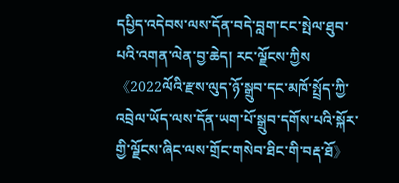དཔྱིད་འདེབས་ལས་དོན་བདེ་བླག་ངང་སྤེལ་ཐུབ་པའི་འགན་ལེན་བྱ་ཆེད། རང་ལྗོངས་ཀྱིས《2022ལོའི་རྫས་ལུད་ཉོ་སྒྲུབ་དང་མཁོ་སྤྲོད་ཀྱི་འབྲེལ་ཡོད་ལས་དོན་ཡག་པོ་སྒྲུབ་དགོས་པའི་སྐོར་གྱི་ལྗོངས་ཞིང་ལས་གྲོང་གསེབ་ཐིང་གི་བརྡ་ཐོ》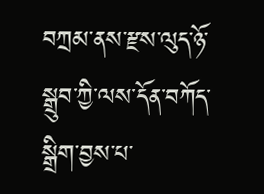བཀྲམ་ནས་རྫས་ལུད་ཉོ་སྒྲུབ་ཀྱི་ལས་དོན་བཀོད་སྒྲིག་བྱས་པ་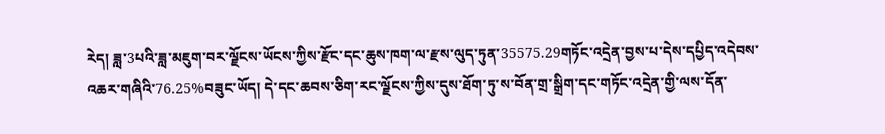རེད། ཟླ་3པའི་ཟླ་མཇུག་བར་ལྗོངས་ཡོངས་ཀྱིས་རྫོང་དང་ཆུས་ཁག་ལ་རྫས་ལུད་ཏུན་35575.29གཏོང་འདྲེན་བྱས་པ་དེས་དཔྱིད་འདེབས་འཆར་གཞིའི་76.25%བཟུང་ཡོད། དེ་དང་ཆབས་ཅིག་རང་ལྗོངས་ཀྱིས་དུས་ཐོག་ཏུ་ས་བོན་གྲ་སྒྲིག་དང་གཏོང་འདྲེན་གྱི་ལས་དོན་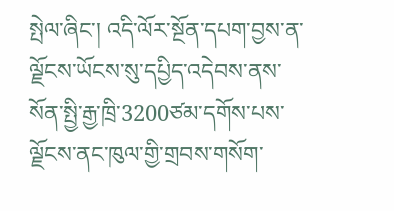སྤེལ་ཞིང་། འདི་ལོར་སྔོན་དཔག་བྱས་ན་ལྗོངས་ཡོངས་སུ་དཔྱིད་འདེབས་ནས་སོན་སྤྱི་རྒྱ་ཁྲི་3200ཙམ་དགོས་པས་ལྗོངས་ནང་ཁུལ་གྱི་གྲབས་གསོག་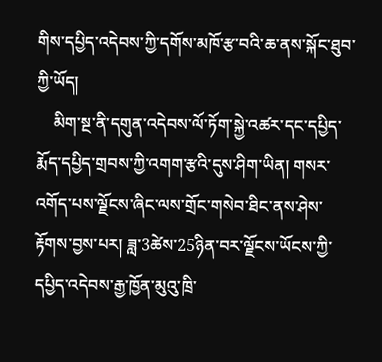གིས་དཔྱིད་འདེབས་ཀྱི་དགོས་མཁོ་རྩ་བའི་ཆ་ནས་སྐོང་ཐུབ་ཀྱི་ཡོད།
    མིག་སྔ་ནི་དགུན་འདེབས་ལོ་ཏོག་སྐྱེ་འཚར་དང་དཔྱིད་རྨོད་དཔྱིད་གྲབས་ཀྱི་འགག་རྩའི་དུས་ཤིག་ཡིན། གསར་འགོད་པས་ལྗོངས་ཞིང་ལས་གྲོང་གསེབ་ཐིང་ནས་ཤེས་རྟོགས་བྱས་པར། ཟླ་3ཚེས་25ཉིན་བར་ལྗོངས་ཡོངས་ཀྱི་དཔྱིད་འདེབས་རྒྱ་ཁྱོན་མུའུ་ཁྲི་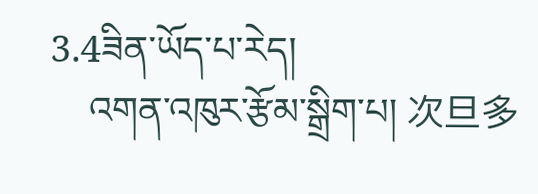3.4ཟིན་ཡོད་པ་རེད།
    འགན་འཁུར་རྩོམ་སྒྲིག་པ། 次旦多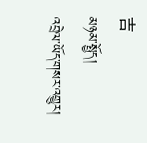吉
མཉམ་སྤྱོད།
འབྲེལ་ཡོད་གསར་འགྱུར།